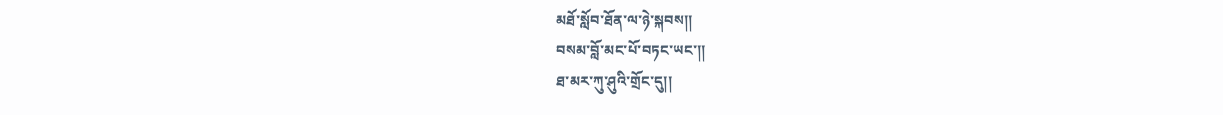མཐོ་སློབ་ཐོན་ལ་ཉེ་སྐབས།།
བསམ་བློ་མང་པོ་བཏང་ཡང་།།
ཐ་མར་ཀུ་ཤུའི་གྲོང་དུ།།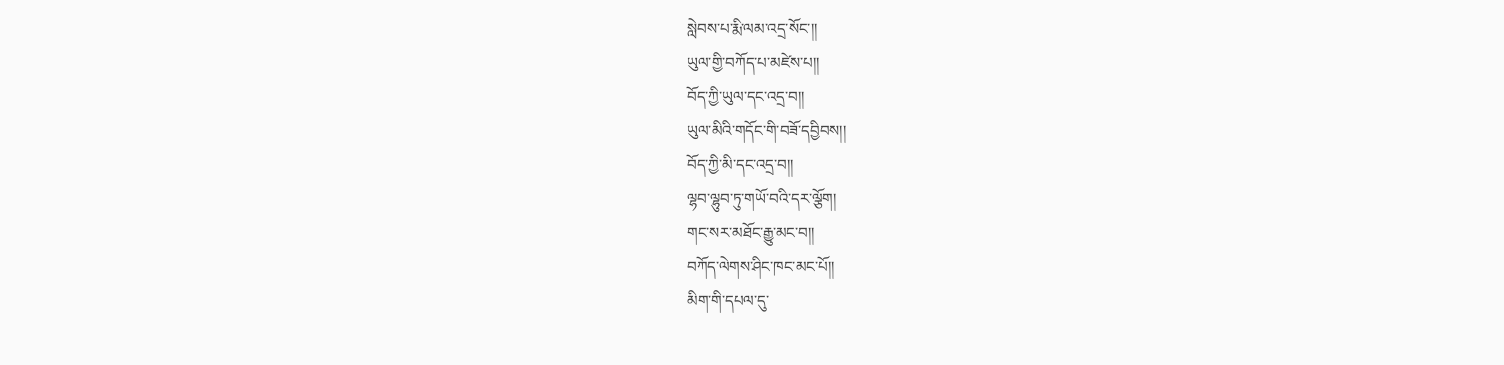སླེབས་པ་རྨི་ལམ་འདྲ་སོང་།།
ཡུལ་གྱི་བཀོད་པ་མཛེས་པ།།
བོད་ཀྱི་ཡུལ་དང་འདྲ་བ།།
ཡུལ་མིའི་གདོང་གི་བཟོ་དབྱིབས།།
བོད་ཀྱི་མི་དང་འདྲ་བ།།
ལྷབ་ལྷུབ་ཏུ་གཡོ་བའི་དར་ལྕོག།
གང་སར་མཐོང་རྒྱུ་མང་བ།།
བཀོད་ལེགས་ཤིང་ཁང་མང་པོ།།
མིག་གི་དཔལ་དུ་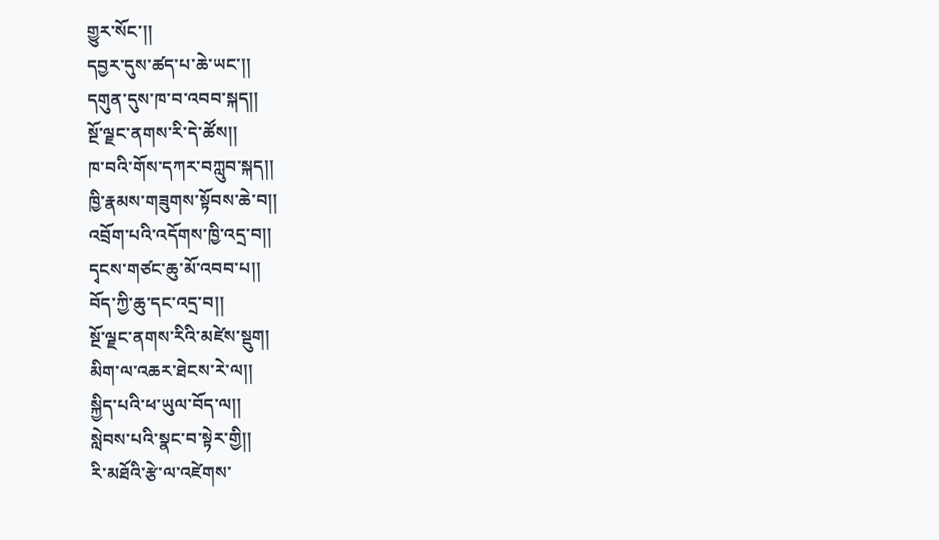གྱུར་སོང་།།
དབྱར་དུས་ཚད་པ་ཆེ་ཡང་།།
དགུན་དུས་ཁ་བ་འབབ་སྐད།།
སྔོ་ལྗང་ནགས་རི་དེ་ཚོས།།
ཁ་བའི་གོས་དཀར་བཀླུབ་སྐད།།
ཁྱི་རྣམས་གཟུགས་སྟོབས་ཆེ་བ།།
འབྲོག་པའི་འདོགས་ཁྱི་འདྲ་བ།།
དྭངས་གཙང་ཆུ་མོ་འབབ་པ།།
བོད་ཀྱི་ཆུ་དང་འདྲ་བ།།
སྔོ་ལྗང་ནགས་རིའི་མཛེས་སྡུག།
མིག་ལ་འཆར་ཐེངས་རེ་ལ།།
སྐྱིད་པའི་ཕ་ཡུལ་བོད་ལ།།
སླེབས་པའི་སྣང་བ་སྟེར་གྱི།།
རི་མཐོའི་རྩེ་ལ་འཛེགས་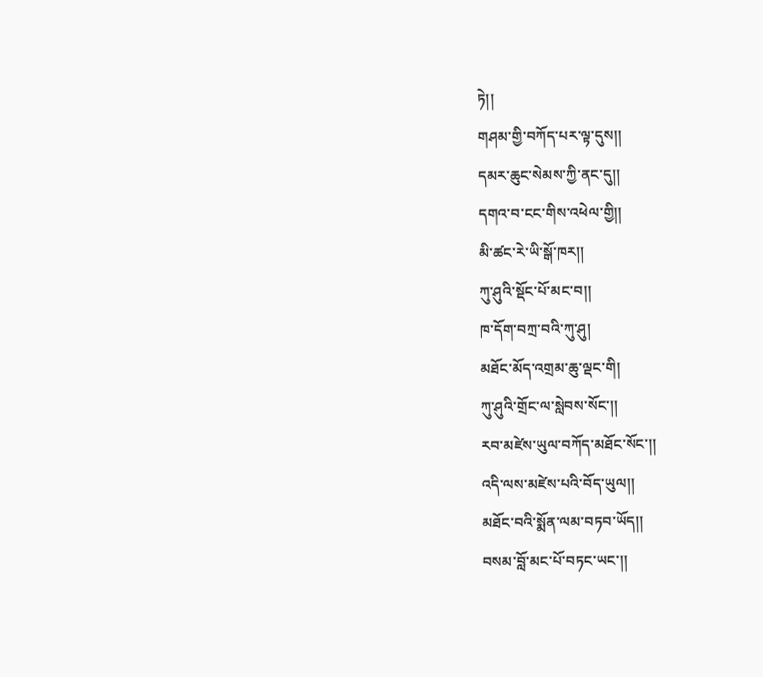ཏེ།།
གཤམ་གྱི་བཀོད་པར་ལྟ་དུས།།
དམར་ཆུང་སེམས་ཀྱི་ནང་དུ།།
དགའ་བ་ངང་གིས་འཕེལ་གྱི།།
མི་ཚང་རེ་ཡི་སྒོ་ཁར།།
ཀུ་ཤུའི་སྡོང་པོ་མང་བ།།
ཁ་དོག་བཀྲ་བའི་ཀུ་ཤུ།
མཐོང་མོད་འགྲམ་ཆུ་ལྡང་གི།
ཀུ་ཤུའི་གྲོང་ལ་སླེབས་སོང་།།
རབ་མཛེས་ཡུལ་བཀོད་མཐོང་སོང་།།
འདི་ལས་མཛེས་པའི་བོད་ཡུལ།།
མཐོང་བའི་སྨོན་ལམ་བཏབ་ཡོད།།
བསམ་བློ་མང་པོ་བཏང་ཡང་།།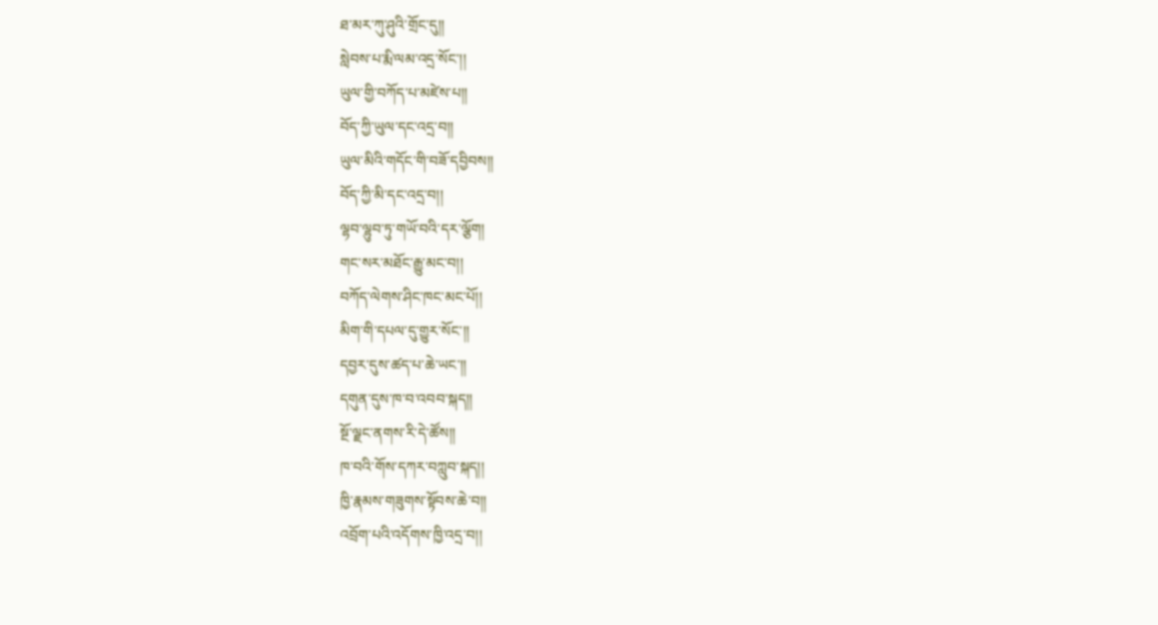ཐ་མར་ཀུ་ཤུའི་གྲོང་དུ།།
སླེབས་པ་རྨི་ལམ་འདྲ་སོང་།།
ཡུལ་གྱི་བཀོད་པ་མཛེས་པ།།
བོད་ཀྱི་ཡུལ་དང་འདྲ་བ།།
ཡུལ་མིའི་གདོང་གི་བཟོ་དབྱིབས།།
བོད་ཀྱི་མི་དང་འདྲ་བ།།
ལྷབ་ལྷུབ་ཏུ་གཡོ་བའི་དར་ལྕོག།
གང་སར་མཐོང་རྒྱུ་མང་བ།།
བཀོད་ལེགས་ཤིང་ཁང་མང་པོ།།
མིག་གི་དཔལ་དུ་གྱུར་སོང་།།
དབྱར་དུས་ཚད་པ་ཆེ་ཡང་།།
དགུན་དུས་ཁ་བ་འབབ་སྐད།།
སྔོ་ལྗང་ནགས་རི་དེ་ཚོས།།
ཁ་བའི་གོས་དཀར་བཀླུབ་སྐད།།
ཁྱི་རྣམས་གཟུགས་སྟོབས་ཆེ་བ།།
འབྲོག་པའི་འདོགས་ཁྱི་འདྲ་བ།།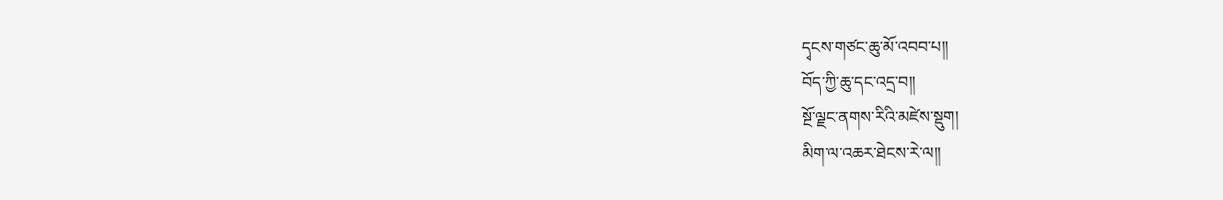དྭངས་གཙང་ཆུ་མོ་འབབ་པ།།
བོད་ཀྱི་ཆུ་དང་འདྲ་བ།།
སྔོ་ལྗང་ནགས་རིའི་མཛེས་སྡུག།
མིག་ལ་འཆར་ཐེངས་རེ་ལ།།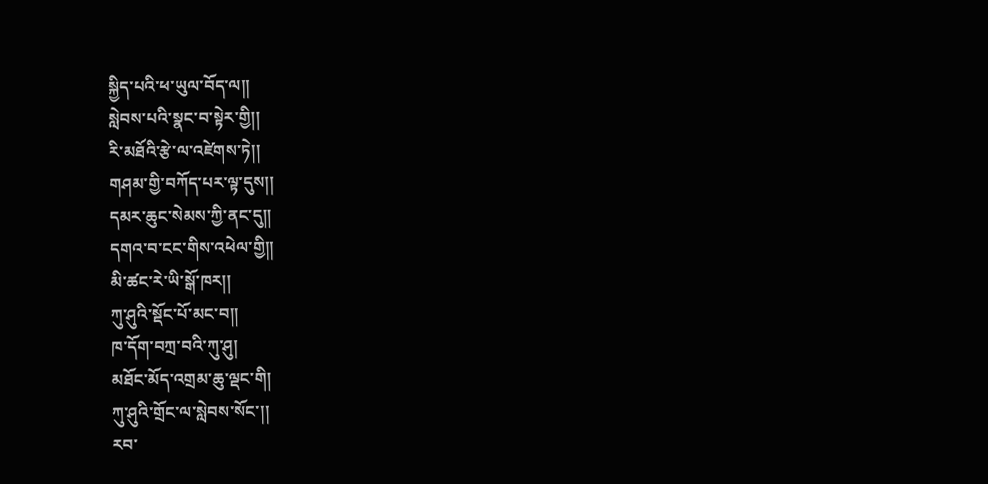སྐྱིད་པའི་ཕ་ཡུལ་བོད་ལ།།
སླེབས་པའི་སྣང་བ་སྟེར་གྱི།།
རི་མཐོའི་རྩེ་ལ་འཛེགས་ཏེ།།
གཤམ་གྱི་བཀོད་པར་ལྟ་དུས།།
དམར་ཆུང་སེམས་ཀྱི་ནང་དུ།།
དགའ་བ་ངང་གིས་འཕེལ་གྱི།།
མི་ཚང་རེ་ཡི་སྒོ་ཁར།།
ཀུ་ཤུའི་སྡོང་པོ་མང་བ།།
ཁ་དོག་བཀྲ་བའི་ཀུ་ཤུ།
མཐོང་མོད་འགྲམ་ཆུ་ལྡང་གི།
ཀུ་ཤུའི་གྲོང་ལ་སླེབས་སོང་།།
རབ་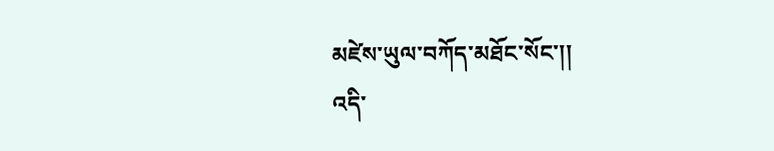མཛེས་ཡུལ་བཀོད་མཐོང་སོང་།།
འདི་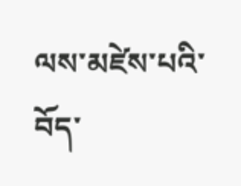ལས་མཛེས་པའི་བོད་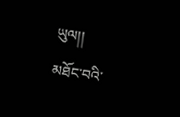ཡུལ།།
མཐོང་བའི་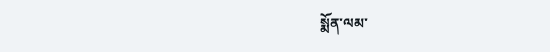སྨོན་ལམ་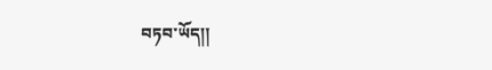བཏབ་ཡོད།།